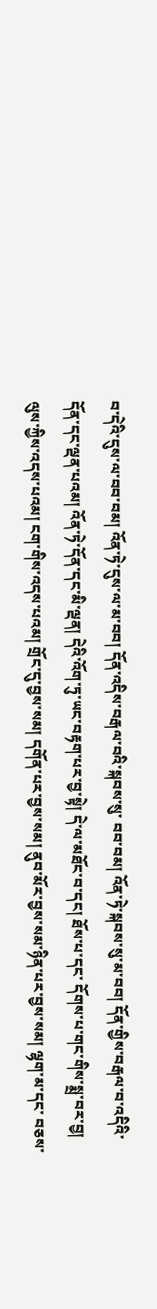བ་དེའི་དུས་ལ་བབ་བམ། འོན་ཏེ་དུས་ལ་མ་བབ། དོན་འདིས་བརྒལ་བའི་སྐབས་སུ་ བབ་བམ། འོན་ཏེ་སྐབས་སུ་མ་བབ། དོན་གྱིས་བརྒལ་བ་འདིའི་དོན་དང་ལྡན་པའམ། འོན་ཏེ་དོན་དང་མི་ལྡན། དེའི་འོག་ཏུ་ཡང་བརྟག་པར་བྱ་སྟེ། དེ་ལ་མཐོང་བ་དང། ཐོས་པ་དང་ དོགས་པ་གང་གིས་སྨྲ་བར་བྱ། ལུས་ཀྱིས་འདས་པའམ། ངག་གིས་འདས་པའམ། གྲོང་དུ་བྱས་སམ། དགོན་པར་བྱས་སམ། ནུབ་མོར་བྱས་སམ་ཉིན་པར་བྱས་སམ། ལྷག་མ་དང་ བཅས་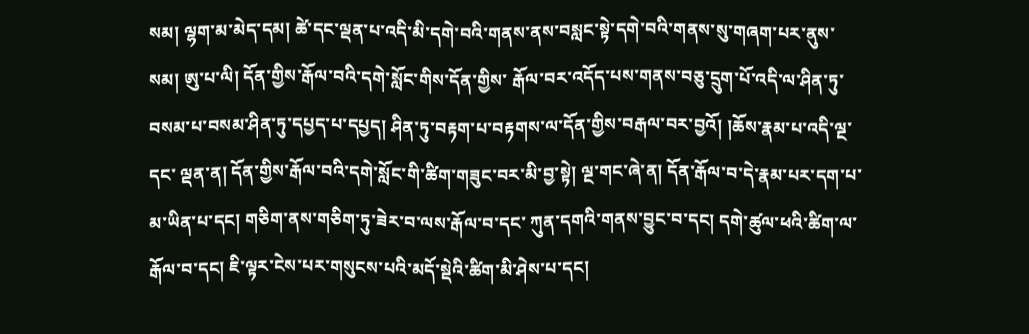སམ། ལྷག་མ་མེད་དམ། ཚེ་དང་ལྡན་པ་འདི་མི་དགེ་བའི་གནས་ནས་བསླང་སྟེ་དགེ་བའི་གནས་སུ་གཞག་པར་ནུས་སམ། ཨུ་པ་ལི། དོན་གྱིས་རྒོལ་བའི་དགེ་སློང་གིས་དོན་གྱིས་ རྒོལ་བར་འདོད་པས་གནས་བཅུ་དྲུག་པོ་འདི་ལ་ཤིན་ཏུ་བསམ་པ་བསམ་ཤིན་ཏུ་དཔྱད་པ་དཔྱད། ཤིན་ཏུ་བརྟག་པ་བརྟགས་ལ་དོན་གྱིས་བརྒལ་བར་བྱའོ། །ཆོས་རྣམ་པ་འདི་ལྔ་དང་ ལྡན་ན། དོན་གྱིས་རྒོལ་བའི་དགེ་སློང་གི་ཚིག་གཟུང་བར་མི་བྱ་སྟེ། ལྔ་གང་ཞེ་ན། དོན་རྒོལ་བ་དེ་རྣམ་པར་དག་པ་མ་ཡིན་པ་དང། གཅིག་ནས་གཅིག་ཏུ་ཟེར་བ་ལས་རྒོལ་བ་དང་ ཀུན་དགའི་གནས་བྱུང་བ་དང། དགེ་ཚུལ་ཕའི་ཚིག་ལ་རྒོལ་བ་དང། ཇི་ལྟར་ངེས་པར་གསུངས་པའི་མདོ་སྡེའི་ཚིག་མི་ཤེས་པ་དང།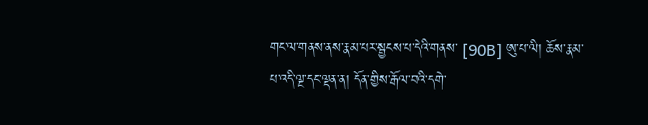གང་ལ་གནས་ནས་རྣམ་པར་སྦྱངས་པ་དེའི་གནས་ [90B] ཨུ་པ་ལི། ཆོས་རྣམ་པ་འདི་ལྔ་དང་ལྡན་ན། དོན་གྱིས་རྒོལ་བའི་དགེ་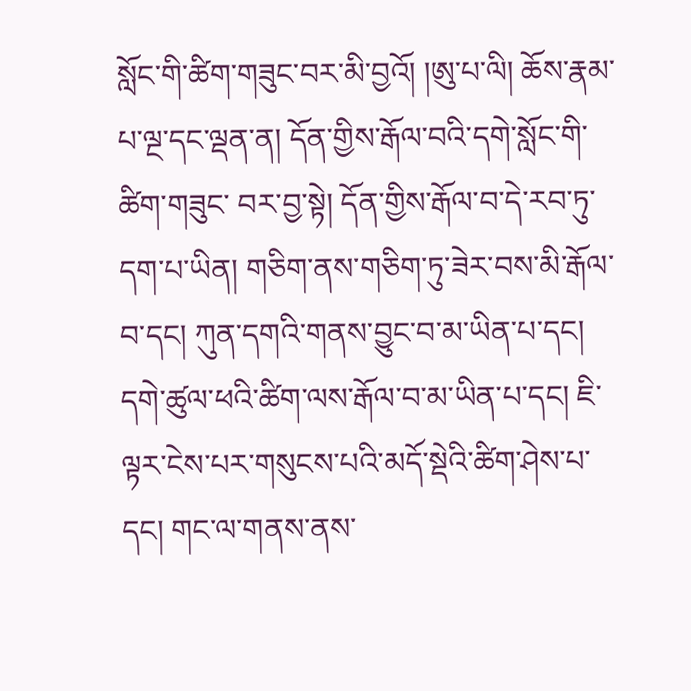སློང་གི་ཚིག་གཟུང་བར་མི་བྱའོ། །ཨུ་པ་ལི། ཆོས་རྣམ་པ་ལྔ་དང་ལྡན་ན། དོན་གྱིས་རྒོལ་བའི་དགེ་སློང་གི་ཚིག་གཟུང་ བར་བྱ་སྟེ། དོན་གྱིས་རྒོལ་བ་དེ་རབ་ཏུ་དག་པ་ཡིན། གཅིག་ནས་གཅིག་ཏུ་ཟེར་བས་མི་རྒོལ་བ་དང། ཀུན་དགའི་གནས་བྱུང་བ་མ་ཡིན་པ་དང། དགེ་ཚུལ་ཕའི་ཚིག་ལས་རྒོལ་བ་མ་ཡིན་པ་དང། ཇི་ ལྟར་ངེས་པར་གསུངས་པའི་མདོ་སྡེའི་ཚིག་ཤེས་པ་དང། གང་ལ་གནས་ནས་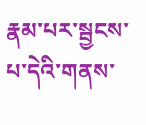རྣམ་པར་སྦྱངས་པ་དེའི་གནས་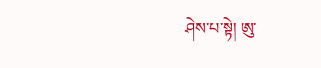ཤེས་པ་སྟེ། ཨུ་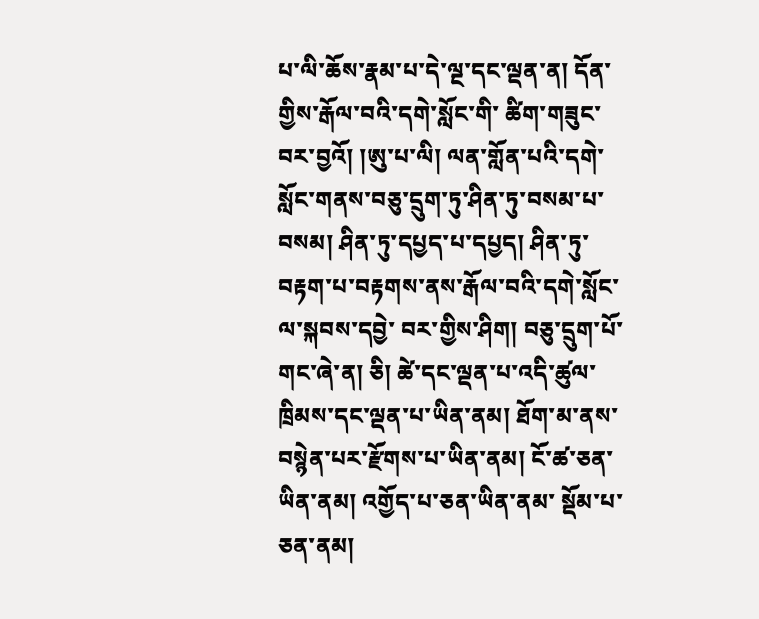པ་ལི་ཆོས་རྣམ་པ་དེ་ལྔ་དང་ལྡན་ན། དོན་གྱིས་རྒོལ་བའི་དགེ་སློང་གི་ ཚིག་གཟུང་བར་བྱའོ། །ཨུ་པ་ལི། ལན་གློན་པའི་དགེ་སློང་གནས་བཅུ་དྲུག་ཏུ་ཤིན་ཏུ་བསམ་པ་བསམ། ཤིན་ཏུ་དཔྱད་པ་དཔྱད། ཤིན་ཏུ་བརྟག་པ་བརྟགས་ནས་རྒོལ་བའི་དགེ་སློང་ལ་སྐབས་དབྱེ་ བར་གྱིས་ཤིག། བཅུ་དྲུག་པོ་གང་ཞེ་ན། ཅི། ཚེ་དང་ལྡན་པ་འདི་ཚུལ་ཁྲིམས་དང་ལྡན་པ་ཡིན་ནམ། ཐོག་མ་ནས་བསྙེན་པར་རྫོགས་པ་ཡིན་ནམ། ངོ་ཚ་ཅན་ཡིན་ནམ། འགྱོད་པ་ཅན་ཡིན་ནམ་ སྡོམ་པ་ཅན་ནམ།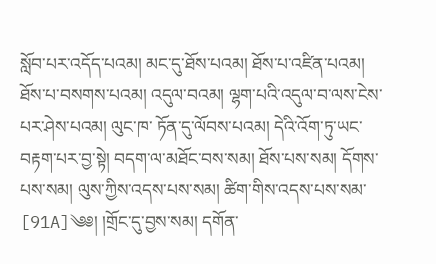སློབ་པར་འདོད་པའམ། མང་དུ་ཐོས་པའམ། ཐོས་པ་འཛིན་པའམ། ཐོས་པ་བསགས་པའམ། འདུལ་བའམ། ལྷག་པའི་འདུལ་བ་ལས་ངེས་པར་ཤེས་པའམ། ལུང་ཁ་ ཏོན་དུ་ལོབས་པའམ། དེའི་འོག་ཏུ་ཡང་བརྟག་པར་བྱ་སྟེ། བདག་ལ་མཐོང་བས་སམ། ཐོས་པས་སམ། དོགས་པས་སམ། ལུས་ཀྱིས་འདས་པས་སམ། ཚིག་གིས་འདས་པས་སམ་ [91A]༄༅། །གྲོང་དུ་བྱས་སམ། དགོན་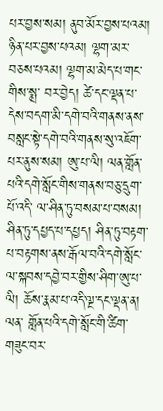པར་བྱས་སམ། ནུབ་མོར་བྱས་པའམ། ཉིན་པར་བྱས་པའམ། ལྷག་མར་བཅས་པའམ། ལྷག་མ་མེད་པ་གང་གིས་སྨྲ་ བར་བྱེད། ཚེ་དང་ལྡན་པ་དེས་བདག་མི་དགེ་བའི་གནས་ནས་བསླང་སྟེ་དགེ་བའི་གནས་སུ་འཇོག་པར་ནུས་སམ། ཨུ་པ་ལི། ལན་གློན་པའི་དགེ་སློང་གིས་གནས་བཅུ་དྲུག་པོ་འདི་ ལ་ཤིན་ཏུ་བསམ་པ་བསམ། ཤིན་ཏུ་དཔྱད་པ་དཔྱད། ཤིན་ཏུ་བརྟག་པ་བརྟགས་ནས་རྒོལ་བའི་དགེ་སློང་ལ་སྐབས་དབྱེ་བར་གྱིས་ཤིག་ཨུ་པ་ལི། ཆོས་རྣམ་པ་འདི་ལྔ་དང་ལྡན་ན། ལན་ གློན་པའི་དགེ་སློང་གི་ཚིག་གཟུང་བར་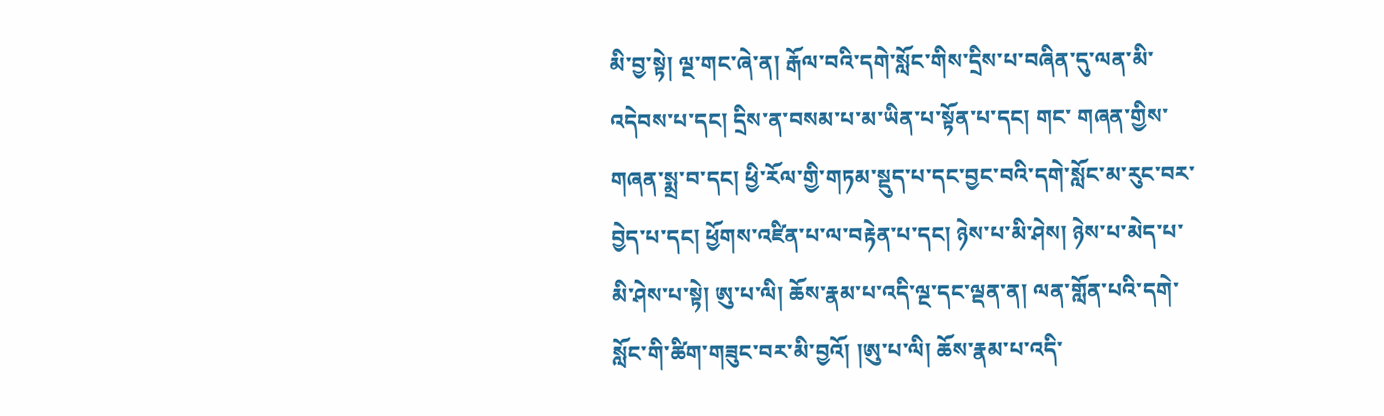མི་བྱ་སྟེ། ལྔ་གང་ཞེ་ན། རྒོལ་བའི་དགེ་སློང་གིས་དྲིས་པ་བཞིན་དུ་ལན་མི་འདེབས་པ་དང། དྲིས་ན་བསམ་པ་མ་ཡིན་པ་སྟོན་པ་དང། གང་ གཞན་གྱིས་གཞན་སྨྲ་བ་དང། ཕྱི་རོལ་གྱི་གཏམ་སྡུད་པ་དང་བྱང་བའི་དགེ་སློང་མ་རུང་བར་བྱེད་པ་དང། ཕྱོགས་འཛིན་པ་ལ་བརྟེན་པ་དང། ཉེས་པ་མི་ཤེས། ཉེས་པ་མེད་པ་ མི་ཤེས་པ་སྟེ། ཨུ་པ་ལི། ཆོས་རྣམ་པ་འདི་ལྔ་དང་ལྡན་ན། ལན་གློན་པའི་དགེ་སློང་གི་ཚིག་གཟུང་བར་མི་བྱའོ། །ཨུ་པ་ལི། ཆོས་རྣམ་པ་འདི་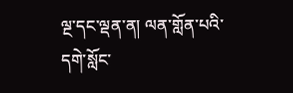ལྔ་དང་ལྡན་ན། ལན་གློན་པའི་ དགེ་སློང་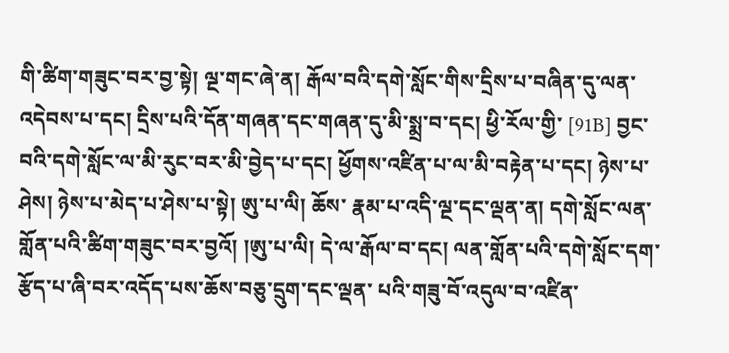གི་ཚིག་གཟུང་བར་བྱ་སྟེ། ལྔ་གང་ཞེ་ན། རྒོལ་བའི་དགེ་སློང་གིས་དྲིས་པ་བཞིན་དུ་ལན་འདེབས་པ་དང། དྲིས་པའི་དོན་གཞན་དང་གཞན་དུ་མི་སྨྲ་བ་དང། ཕྱི་རོལ་གྱི་ [91B] བྱང་བའི་དགེ་སློང་ལ་མི་རུང་བར་མི་བྱེད་པ་དང། ཕྱོགས་འཛིན་པ་ལ་མི་བརྟེན་པ་དང། ཉེས་པ་ཤེས། ཉེས་པ་མེད་པ་ཤེས་པ་སྟེ། ཨུ་པ་ལི། ཆོས་ རྣམ་པ་འདི་ལྔ་དང་ལྡན་ན། དགེ་སློང་ལན་གློན་པའི་ཚིག་གཟུང་བར་བྱའོ། །ཨུ་པ་ལི། དེ་ལ་རྒོལ་བ་དང། ལན་གློན་པའི་དགེ་སློང་དག་རྩོད་པ་ཞི་བར་འདོད་པས་ཆོས་བཅུ་དྲུག་དང་ལྡན་ པའི་གཟུ་བོ་འདུལ་བ་འཛིན་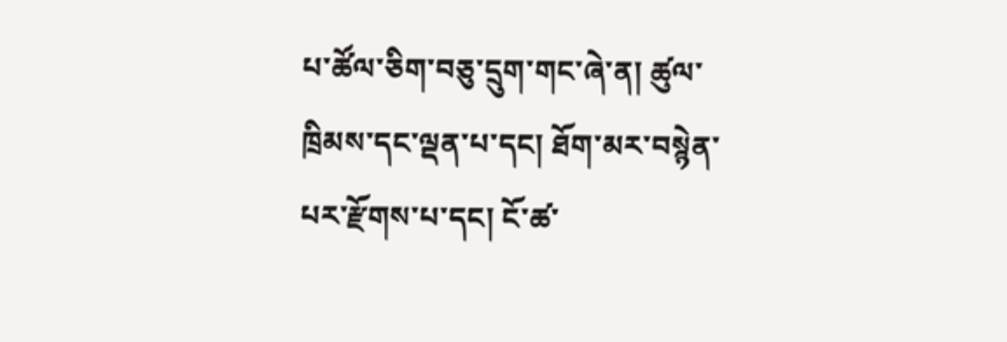པ་ཚོལ་ཅིག་བཅུ་དྲུག་གང་ཞེ་ན། ཚུལ་ཁྲིམས་དང་ལྡན་པ་དང། ཐོག་མར་བསྙེན་པར་རྫོགས་པ་དང། ངོ་ཚ་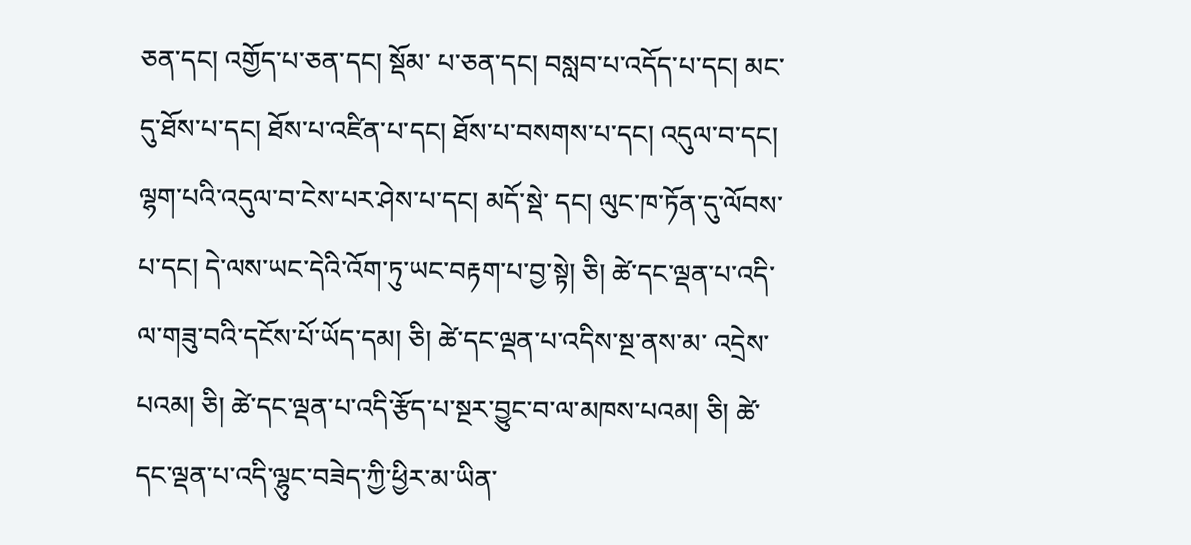ཅན་དང། འགྱོད་པ་ཅན་དང། སྡོམ་ པ་ཅན་དང། བསླབ་པ་འདོད་པ་དང། མང་དུ་ཐོས་པ་དང། ཐོས་པ་འཛིན་པ་དང། ཐོས་པ་བསགས་པ་དང། འདུལ་བ་དང། ལྷག་པའི་འདུལ་བ་ངེས་པར་ཤེས་པ་དང། མདོ་སྡེ་ དང། ལུང་ཁ་ཏོན་དུ་ལོབས་པ་དང། དེ་ལས་ཡང་དེའི་འོག་ཏུ་ཡང་བརྟག་པ་བྱ་སྟེ། ཅི། ཚེ་དང་ལྡན་པ་འདི་ལ་གཟུ་བའི་དངོས་པོ་ཡོད་དམ། ཅི། ཚེ་དང་ལྡན་པ་འདིས་སྔ་ནས་མ་ འདྲེས་པའམ། ཅི། ཚེ་དང་ལྡན་པ་འདི་རྩོད་པ་སྔར་བྱུང་བ་ལ་མཁས་པའམ། ཅི། ཚེ་དང་ལྡན་པ་འདི་ལྷུང་བཟེད་ཀྱི་ཕྱིར་མ་ཡིན་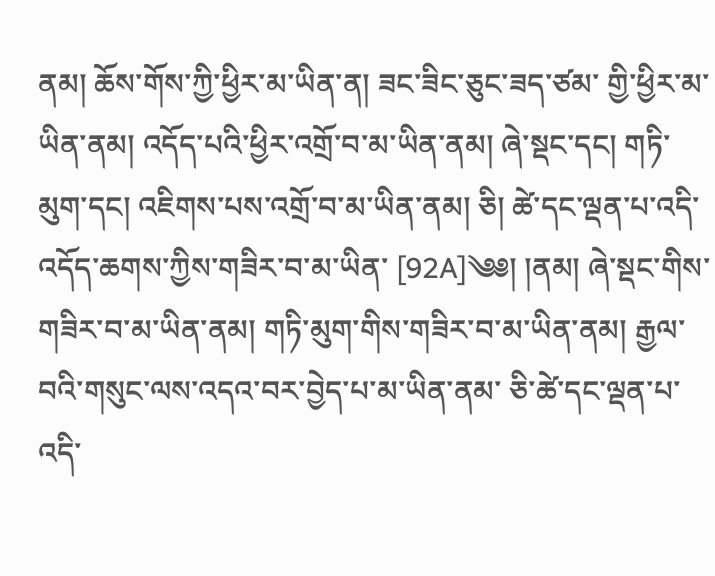ནམ། ཆོས་གོས་ཀྱི་ཕྱིར་མ་ཡིན་ན། ཟང་ཟིང་ཅུང་ཟད་ཙམ་ གྱི་ཕྱིར་མ་ཡིན་ནམ། འདོད་པའི་ཕྱིར་འགྲོ་བ་མ་ཡིན་ནམ། ཞེ་སྡང་དང། གཏི་མུག་དང། འཇིགས་པས་འགྲོ་བ་མ་ཡིན་ནམ། ཅི། ཚེ་དང་ལྡན་པ་འདི་འདོད་ཆགས་ཀྱིས་གཟིར་བ་མ་ཡིན་ [92A]༄༅། །ནམ། ཞེ་སྡང་གིས་གཟིར་བ་མ་ཡིན་ནམ། གཏི་མུག་གིས་གཟིར་བ་མ་ཡིན་ནམ། རྒྱལ་བའི་གསུང་ལས་འདའ་བར་བྱེད་པ་མ་ཡིན་ནམ་ ཅི་ཚེ་དང་ལྡན་པ་འདི་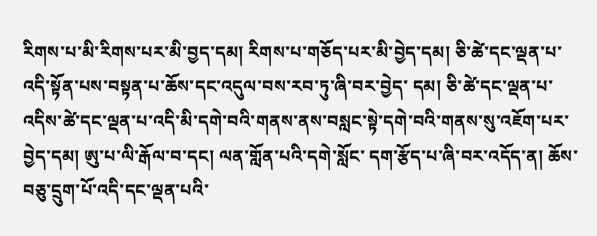རིགས་པ་མི་རིགས་པར་མི་བྱད་དམ། རིགས་པ་གཅོད་པར་མི་བྱེད་དམ། ཅི་ཚེ་དང་ལྡན་པ་འདི་སྟོན་པས་བསྟན་པ་ཆོས་དང་འདུལ་བས་རབ་ཏུ་ཞི་བར་བྱེད་ དམ། ཅི་ཚེ་དང་ལྡན་པ་འདིས་ཚེ་དང་ལྡན་པ་འདི་མི་དགེ་བའི་གནས་ནས་བསླང་སྟེ་དགེ་བའི་གནས་སུ་འཇོག་པར་བྱེད་དམ། ཨུ་པ་ལི་རྒོལ་བ་དང། ལན་གློན་པའི་དགེ་སློང་ དག་རྩོད་པ་ཞི་བར་འདོད་ན། ཆོས་བཅུ་དྲུག་པོ་འདི་དང་ལྡན་པའི་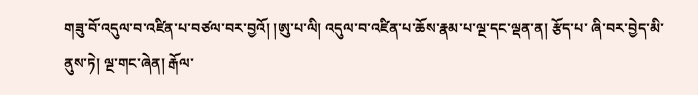གཟུ་བོ་འདུལ་བ་འཛིན་པ་བཙལ་བར་བྱའོ། །ཨུ་པ་ལི། འདུལ་བ་འཛིན་པ་ཆོས་རྣམ་པ་ལྔ་དང་ལྡན་ན། རྩོད་པ་ ཞི་བར་བྱེད་མི་ནུས་ཏེ། ལྔ་གང་ཞེན། རྒོལ་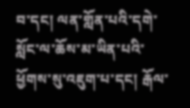བ་དང། ལན་གློན་པའི་དགེ་སློང་ལ་ཆོས་མ་ཡིན་པའི་ཕྱོགས་སུ་འཇུག་པ་དང། རྒོལ་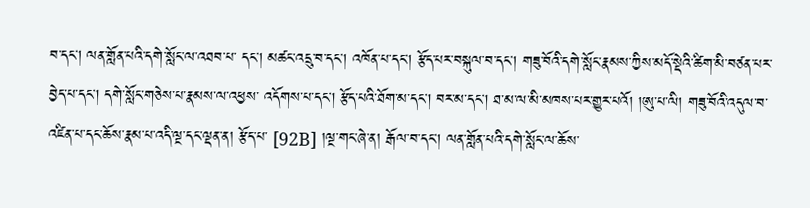བ་དང། ལན་གློན་པའི་དགེ་སློང་ལ་འཐབ་པ་ དང། མཚང་འདྲུ་བ་དང། འཁོན་པ་དང། རྩོད་པར་བསྐུལ་བ་དང། གཟུ་བོའི་དགེ་སློང་རྣམས་ཀྱིས་མདོ་སྡེའི་ཚིག་མི་བཙན་པར་བྱེད་པ་དང། དགེ་སློང་གཅེས་པ་རྣམས་ལ་འཕྱས་ འདོགས་པ་དང། རྩོད་པའི་ཐོག་མ་དང། བར་མ་དང། ཐ་མ་ལ་མི་མཁས་པར་གྱུར་པའོ། །ཨུ་པ་ལི། གཟུ་བོའི་འདུལ་བ་འཛིན་པ་དང་ཆོས་རྣམ་པ་འདི་ལྔ་དང་ལྡན་ན། རྩོད་པ་ [92B] །ལྔ་གང་ཞེ་ན། རྒོལ་བ་དང། ལན་གློན་པའི་དགེ་སློང་ལ་ཆོས་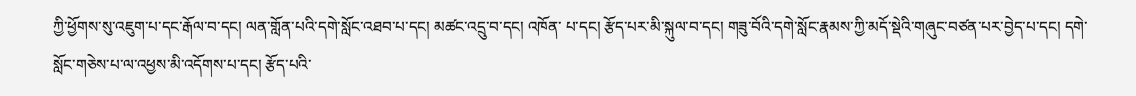ཀྱི་ཕྱོགས་སུ་འཇུག་པ་དང་རྒོལ་བ་དང། ལན་གློན་པའི་དགེ་སློང་འཐབ་པ་དང། མཚང་འདྲུ་བ་དང། འཁོན་ པ་དང། རྩོད་པར་མི་སྐུལ་བ་དང། གཟུ་བོའི་དགེ་སློང་རྣམས་ཀྱི་མདོ་སྡེའི་གཞུང་བཙན་པར་བྱེད་པ་དང། དགེ་སློང་གཅེས་པ་ལ་འཕྱས་མི་འདོགས་པ་དང། རྩོད་པའི་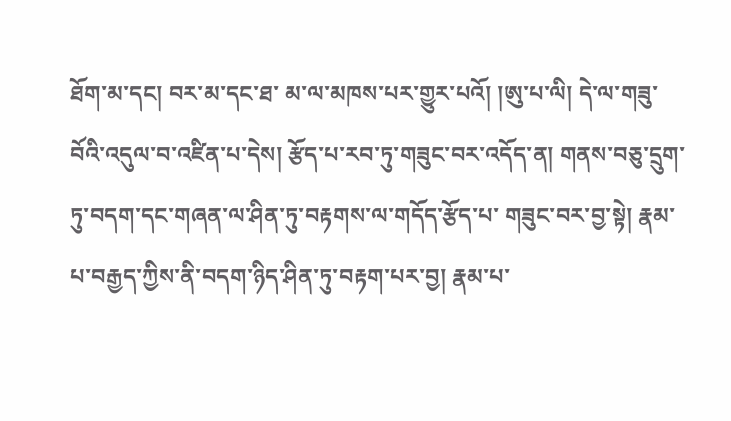ཐོག་མ་དང། བར་མ་དང་ཐ་ མ་ལ་མཁས་པར་གྱུར་པའོ། །ཨུ་པ་ལི། དེ་ལ་གཟུ་བོའི་འདུལ་བ་འཛིན་པ་དེས། རྩོད་པ་རབ་ཏུ་གཟུང་བར་འདོད་ན། གནས་བཅུ་དྲུག་ཏུ་བདག་དང་གཞན་ལ་ཤིན་ཏུ་བརྟགས་ལ་གདོད་རྩོད་པ་ གཟུང་བར་བྱ་སྟེ། རྣམ་པ་བརྒྱད་ཀྱིས་ནི་བདག་ཉིད་ཤིན་ཏུ་བརྟག་པར་བྱ། རྣམ་པ་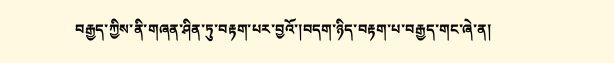བརྒྱད་ཀྱིས་ནི་གཞན་ཤིན་ཏུ་བརྟག་པར་བྱའོ་།བདག་ཉིད་བརྟག་པ་བརྒྱད་གང་ཞེ་ན།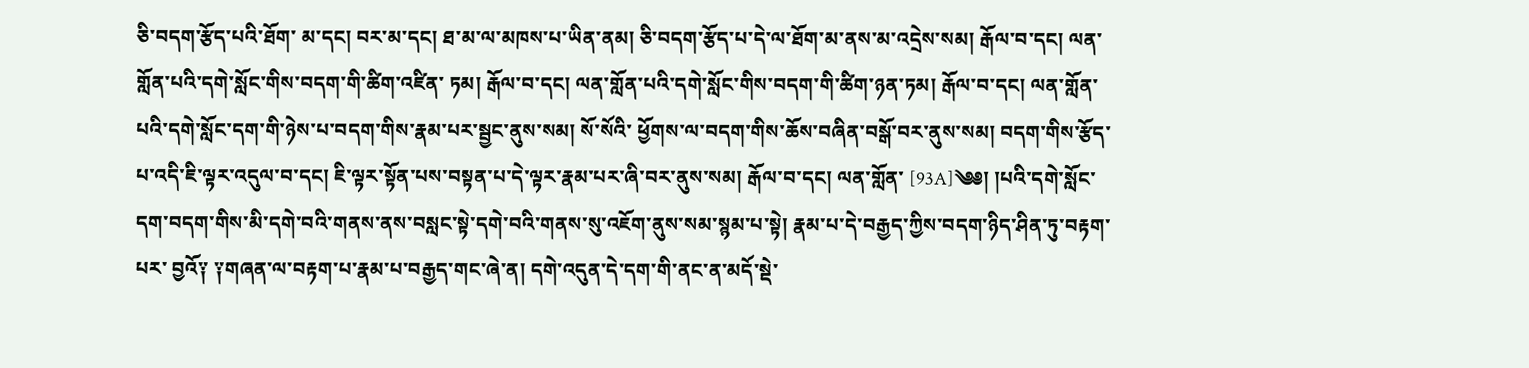ཅི་བདག་རྩོད་པའི་ཐོག་ མ་དང། བར་མ་དང། ཐ་མ་ལ་མཁས་པ་ཡིན་ནམ། ཅི་བདག་རྩོད་པ་དེ་ལ་ཐོག་མ་ནས་མ་འདྲེས་སམ། རྒོལ་བ་དང། ལན་གློན་པའི་དགེ་སློང་གིས་བདག་གི་ཚིག་འཛིན་ ཏམ། རྒོལ་བ་དང། ལན་གློན་པའི་དགེ་སློང་གིས་བདག་གི་ཚིག་ཉན་ཏམ། རྒོལ་བ་དང། ལན་གློན་པའི་དགེ་སློང་དག་གི་ཉེས་པ་བདག་གིས་རྣམ་པར་སྦྱང་ནུས་སམ། སོ་སོའི་ ཕྱོགས་ལ་བདག་གིས་ཆོས་བཞིན་བསྒོ་བར་ནུས་སམ། བདག་གིས་རྩོད་པ་འདི་ཇི་ལྟར་འདུལ་བ་དང། ཇི་ལྟར་སྟོན་པས་བསྟན་པ་དེ་ལྟར་རྣམ་པར་ཞི་བར་ནུས་སམ། རྒོལ་བ་དང། ལན་གློན་ [93A]༄༅། །པའི་དགེ་སློང་དག་བདག་གིས་མི་དགེ་བའི་གནས་ནས་བསླང་སྟེ་དགེ་བའི་གནས་སུ་འཇོག་ནུས་སམ་སྙམ་པ་སྟེ། རྣམ་པ་དེ་བརྒྱད་ཀྱིས་བདག་ཉིད་ཤིན་ཏུ་བརྟག་པར་ བྱའོ༑ ༑གཞན་ལ་བརྟག་པ་རྣམ་པ་བརྒྱད་གང་ཞེ་ན། དགེ་འདུན་དེ་དག་གི་ནང་ན་མདོ་སྡེ་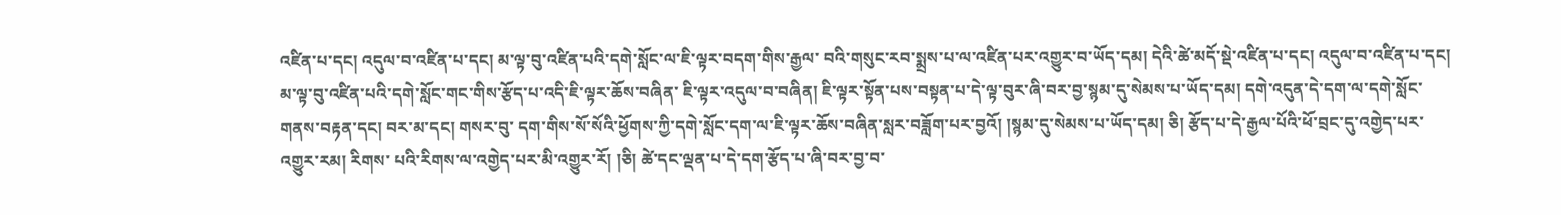འཛིན་པ་དང། འདུལ་བ་འཛིན་པ་དང། མ་ལྟ་བུ་འཛིན་པའི་དགེ་སློང་ལ་ཇི་ལྟར་བདག་གིས་རྒྱལ་ བའི་གསུང་རབ་སྨྲས་པ་ལ་འཛིན་པར་འགྱུར་བ་ཡོད་དམ། དེའི་ཚེ་མདོ་སྡེ་འཛིན་པ་དང། འདུལ་བ་འཛིན་པ་དང། མ་ལྟ་བུ་འཛིན་པའི་དགེ་སློང་གང་གིས་རྩོད་པ་འདི་ཇི་ལྟར་ཆོས་བཞིན་ ཇི་ལྟར་འདུལ་བ་བཞིན། ཇི་ལྟར་སྟོན་པས་བསྟན་པ་དེ་ལྟ་བུར་ཞི་བར་བྱ་སྙམ་དུ་སེམས་པ་ཡོད་དམ། དགེ་འདུན་དེ་དག་ལ་དགེ་སློང་གནས་བརྟན་དང། བར་མ་དང། གསར་བུ་ དག་གིས་སོ་སོའི་ཕྱོགས་ཀྱི་དགེ་སློང་དག་ལ་ཇི་ལྟར་ཆོས་བཞིན་སླར་བཟློག་པར་བྱའོ། །སྙམ་དུ་སེམས་པ་ཡོད་དམ། ཅི། རྩོད་པ་དེ་རྒྱལ་པོའི་ཕོ་བྲང་དུ་འགྱེད་པར་འགྱུར་རམ། རིགས་ པའི་རིགས་ལ་འགྱེད་པར་མི་འགྱུར་རོ། །ཅི། ཚེ་དང་ལྡན་པ་དེ་དག་རྩོད་པ་ཞི་བར་བྱ་བ་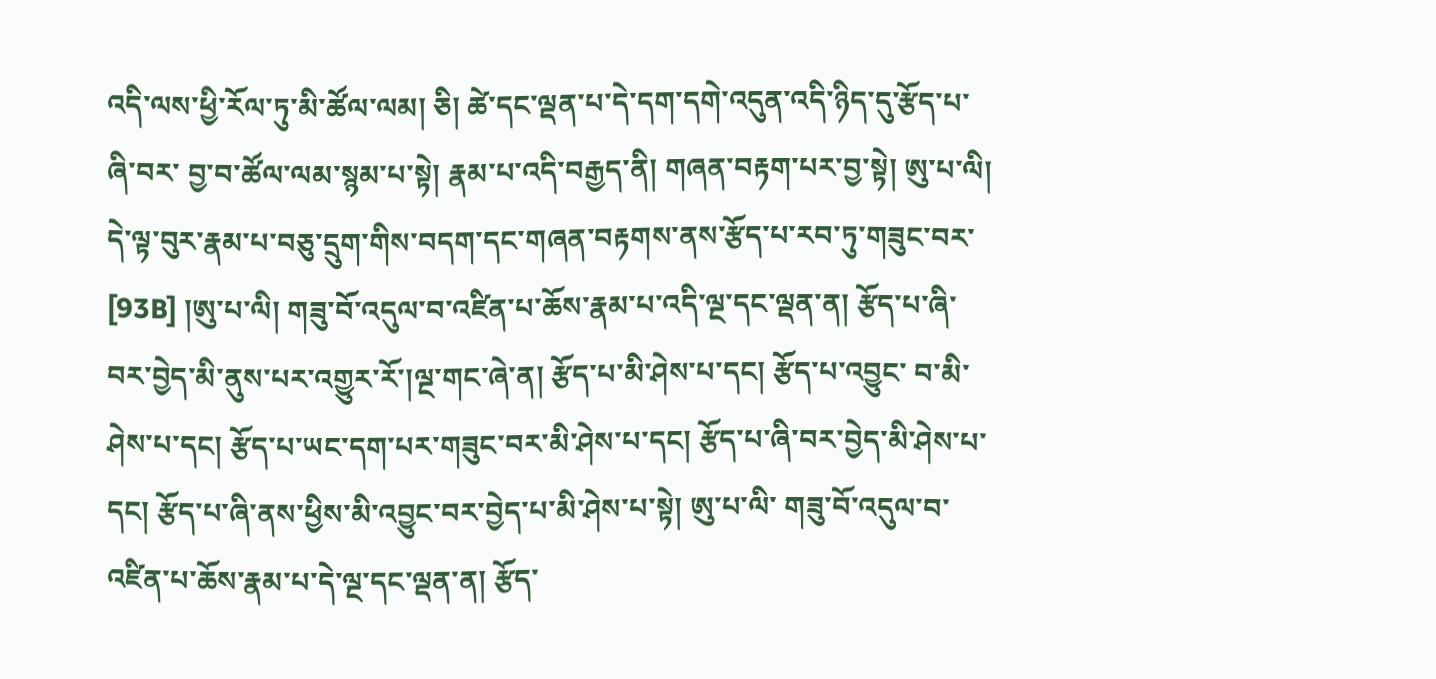འདི་ལས་ཕྱི་རོལ་ཏུ་མི་ཚོལ་ལམ། ཅི། ཚེ་དང་ལྡན་པ་དེ་དག་དགེ་འདུན་འདི་ཉིད་དུ་རྩོད་པ་ཞི་བར་ བྱ་བ་ཚོལ་ལམ་སྙམ་པ་སྟེ། རྣམ་པ་འདི་བརྒྱད་ནི། གཞན་བརྟག་པར་བྱ་སྟེ། ཨུ་པ་ལི། དེ་ལྟ་བུར་རྣམ་པ་བཅུ་དྲུག་གིས་བདག་དང་གཞན་བརྟགས་ནས་རྩོད་པ་རབ་ཏུ་གཟུང་བར་ [93B] །ཨུ་པ་ལི། གཟུ་བོ་འདུལ་བ་འཛིན་པ་ཆོས་རྣམ་པ་འདི་ལྔ་དང་ལྡན་ན། རྩོད་པ་ཞི་བར་བྱེད་མི་ནུས་པར་འགྱུར་རོ་།ལྔ་གང་ཞེ་ན། རྩོད་པ་མི་ཤེས་པ་དང། རྩོད་པ་འབྱུང་ བ་མི་ཤེས་པ་དང། རྩོད་པ་ཡང་དག་པར་གཟུང་བར་མི་ཤེས་པ་དང། རྩོད་པ་ཞི་བར་བྱེད་མི་ཤེས་པ་དང། རྩོད་པ་ཞི་ནས་ཕྱིས་མི་འབྱུང་བར་བྱེད་པ་མི་ཤེས་པ་སྟེ། ཨུ་པ་ལི་ གཟུ་བོ་འདུལ་བ་འཛིན་པ་ཆོས་རྣམ་པ་དེ་ལྔ་དང་ལྡན་ན། རྩོད་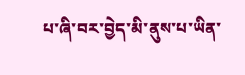པ་ཞི་བར་བྱེད་མི་ནུས་པ་ཡིན་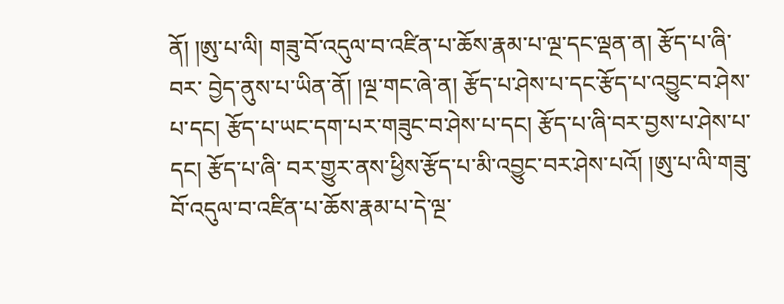ནོ། །ཨུ་པ་ལི། གཟུ་བོ་འདུལ་བ་འཛིན་པ་ཆོས་རྣམ་པ་ལྔ་དང་ལྡན་ན། རྩོད་པ་ཞི་བར་ བྱེད་ནུས་པ་ཡིན་ནོ། །ལྔ་གང་ཞེ་ན། རྩོད་པ་ཤེས་པ་དང་རྩོད་པ་འབྱུང་བ་ཤེས་པ་དང། རྩོད་པ་ཡང་དག་པར་གཟུང་བ་ཤེས་པ་དང། རྩོད་པ་ཞི་བར་བྱས་པ་ཤེས་པ་དང། རྩོད་པ་ཞི་ བར་གྱུར་ནས་ཕྱིས་རྩོད་པ་མི་འབྱུང་བར་ཤེས་པའོ། །ཨུ་པ་ལི་གཟུ་བོ་འདུལ་བ་འཛིན་པ་ཆོས་རྣམ་པ་དེ་ལྔ་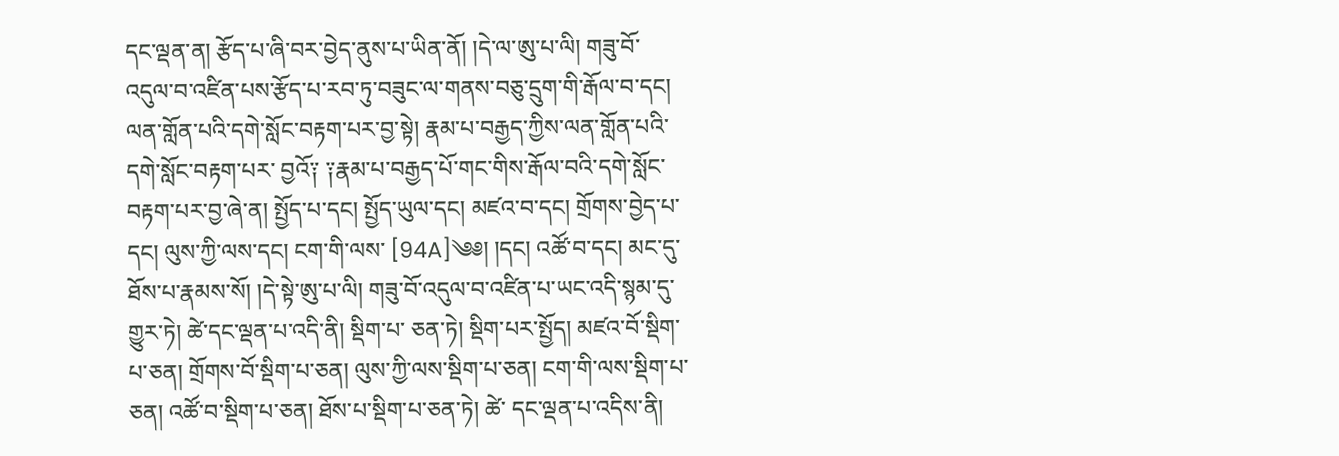དང་ལྡན་ན། རྩོད་པ་ཞི་བར་བྱེད་ནུས་པ་ཡིན་ནོ། །དེ་ལ་ཨུ་པ་ལི། གཟུ་བོ་ འདུལ་བ་འཛིན་པས་རྩོད་པ་རབ་ཏུ་བཟུང་ལ་གནས་བཅུ་དྲུག་གི་རྒོལ་བ་དང། ལན་གློན་པའི་དགེ་སློང་བརྟག་པར་བྱ་སྟེ། རྣམ་པ་བརྒྱད་ཀྱིས་ལན་གློན་པའི་དགེ་སློང་བརྟག་པར་ བྱའོ༑ ༑རྣམ་པ་བརྒྱད་པོ་གང་གིས་རྒོལ་བའི་དགེ་སློང་བརྟག་པར་བྱ་ཞེ་ན། སྤྱོད་པ་དང། སྤྱོད་ཡུལ་དང། མཛའ་བ་དང། གྲོགས་བྱེད་པ་དང། ལུས་ཀྱི་ལས་དང། ངག་གི་ལས་ [94A]༄༅། །དང། འཚོ་བ་དང། མང་དུ་ཐོས་པ་རྣམས་སོ། །དེ་སྟེ་ཨུ་པ་ལི། གཟུ་བོ་འདུལ་བ་འཛིན་པ་ཡང་འདི་སྙམ་དུ་གྱུར་ཏེ། ཚེ་དང་ལྡན་པ་འདི་ནི། སྡིག་པ་ ཅན་ཏེ། སྡིག་པར་སྤྱོད། མཛའ་བོ་སྡིག་པ་ཅན། གྲོགས་བོ་སྡིག་པ་ཅན། ལུས་ཀྱི་ལས་སྡིག་པ་ཅན། ངག་གི་ལས་སྡིག་པ་ཅན། འཚོ་བ་སྡིག་པ་ཅན། ཐོས་པ་སྡིག་པ་ཅན་ཏེ། ཚེ་ དང་ལྡན་པ་འདིས་ནི།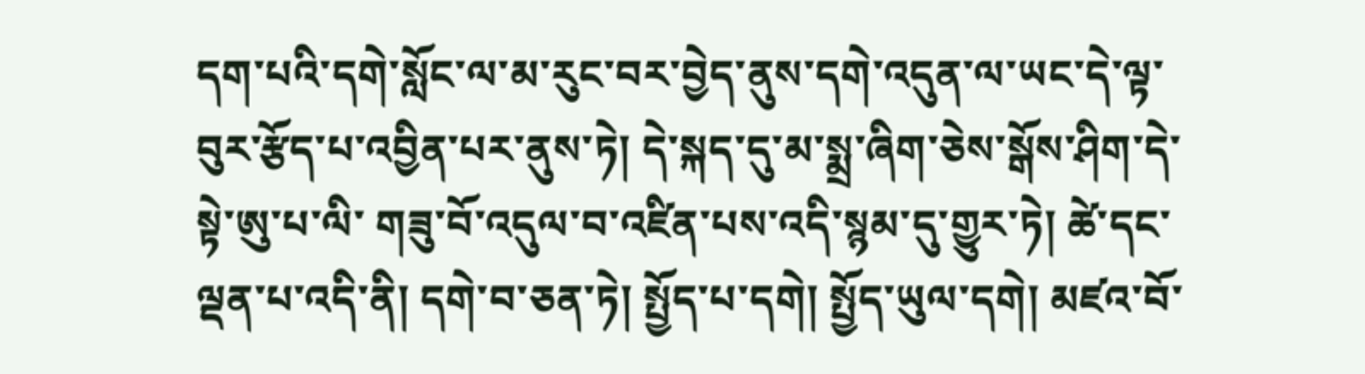དག་པའི་དགེ་སློང་ལ་མ་རུང་བར་བྱེད་ནུས་དགེ་འདུན་ལ་ཡང་དེ་ལྟ་བུར་རྩོད་པ་འབྱིན་པར་ནུས་ཏེ། དེ་སྐད་དུ་མ་སྨྲ་ཞིག་ཅེས་སྒོས་ཤིག་དེ་སྟེ་ཨུ་པ་ལི་ གཟུ་བོ་འདུལ་བ་འཛིན་པས་འདི་སྙམ་དུ་གྱུར་ཏེ། ཚེ་དང་ལྡན་པ་འདི་ནི། དགེ་བ་ཅན་ཏེ། སྤྱོད་པ་དགེ། སྤྱོད་ཡུལ་དགེ། མཛའ་བོ་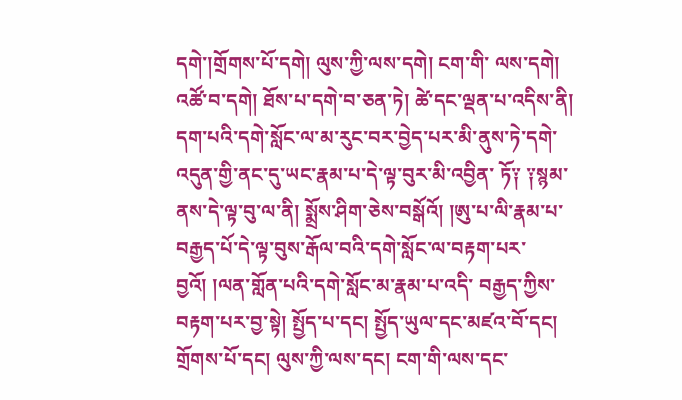དགེ་།གྲོགས་པོ་དགེ། ལུས་ཀྱི་ལས་དགེ། ངག་གི་ ལས་དགེ། འཚོ་བ་དགེ། ཐོས་པ་དགེ་བ་ཅན་ཏེ། ཚེ་དང་ལྡན་པ་འདིས་ནི། དག་པའི་དགེ་སློང་ལ་མ་རུང་བར་བྱེད་པར་མི་ནུས་ཏེ་དགེ་འདུན་གྱི་ནང་དུ་ཡང་རྣམ་པ་དེ་ལྟ་བུར་མི་འབྱིན་ ཏོ༑ ༑སྙམ་ནས་དེ་ལྟ་བུ་ལ་ནི། སྨྲོས་ཤིག་ཅེས་བསྒོའོ། །ཨུ་པ་ལི་རྣམ་པ་བརྒྱད་པོ་དེ་ལྟ་བུས་རྒོལ་བའི་དགེ་སློང་ལ་བརྟག་པར་བྱའོ། །ལན་གློན་པའི་དགེ་སློང་མ་རྣམ་པ་འདི་ བརྒྱད་ཀྱིས་བརྟག་པར་བྱ་སྟེ། སྤྱོད་པ་དང། སྤྱོད་ཡུལ་དང་མཛའ་བོ་དང། གྲོགས་པོ་དང། ལུས་ཀྱི་ལས་དང། ངག་གི་ལས་དང་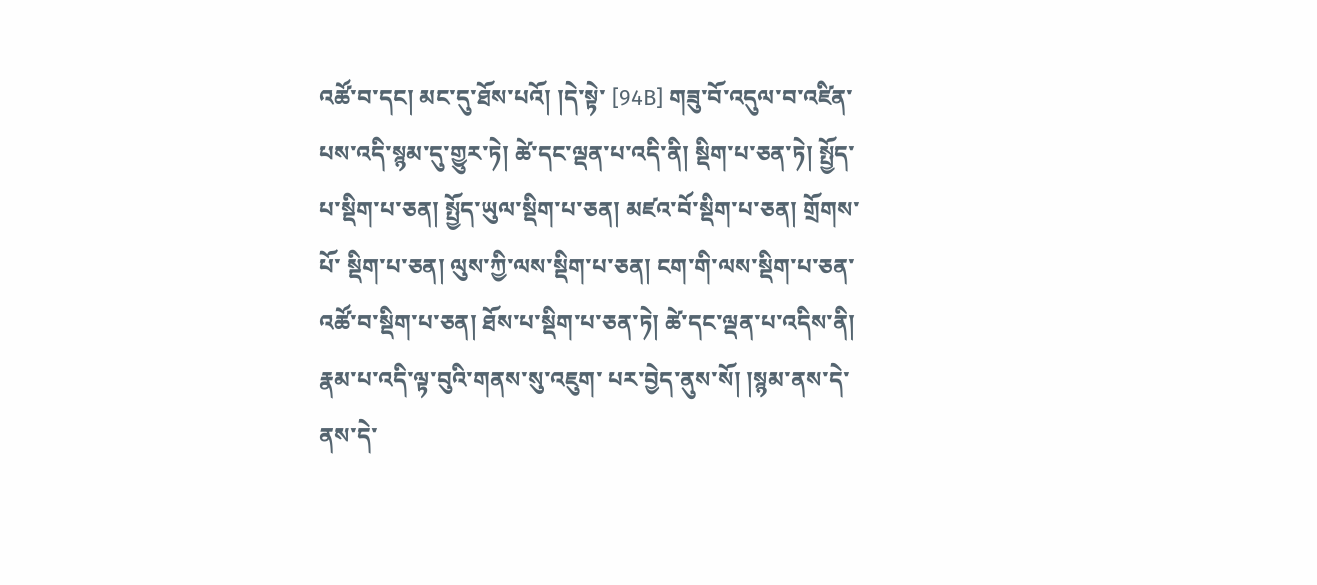འཚོ་བ་དང། མང་དུ་ཐོས་པའོ། །དེ་སྟེ་ [94B] གཟུ་བོ་འདུལ་བ་འཛིན་པས་འདི་སྙམ་དུ་གྱུར་ཏེ། ཚེ་དང་ལྡན་པ་འདི་ནི། སྡིག་པ་ཅན་ཏེ། སྤྱོད་པ་སྡིག་པ་ཅན། སྤྱོད་ཡུལ་སྡིག་པ་ཅན། མཛའ་བོ་སྡིག་པ་ཅན། གྲོགས་པོ་ སྡིག་པ་ཅན། ལུས་ཀྱི་ལས་སྡིག་པ་ཅན། ངག་གི་ལས་སྡིག་པ་ཅན་འཚོ་བ་སྡིག་པ་ཅན། ཐོས་པ་སྡིག་པ་ཅན་ཏེ། ཚེ་དང་ལྡན་པ་འདིས་ནི། རྣམ་པ་འདི་ལྟ་བུའི་གནས་སུ་འཇུག་ པར་བྱེད་ནུས་སོ། །སྙམ་ནས་དེ་ནས་དེ་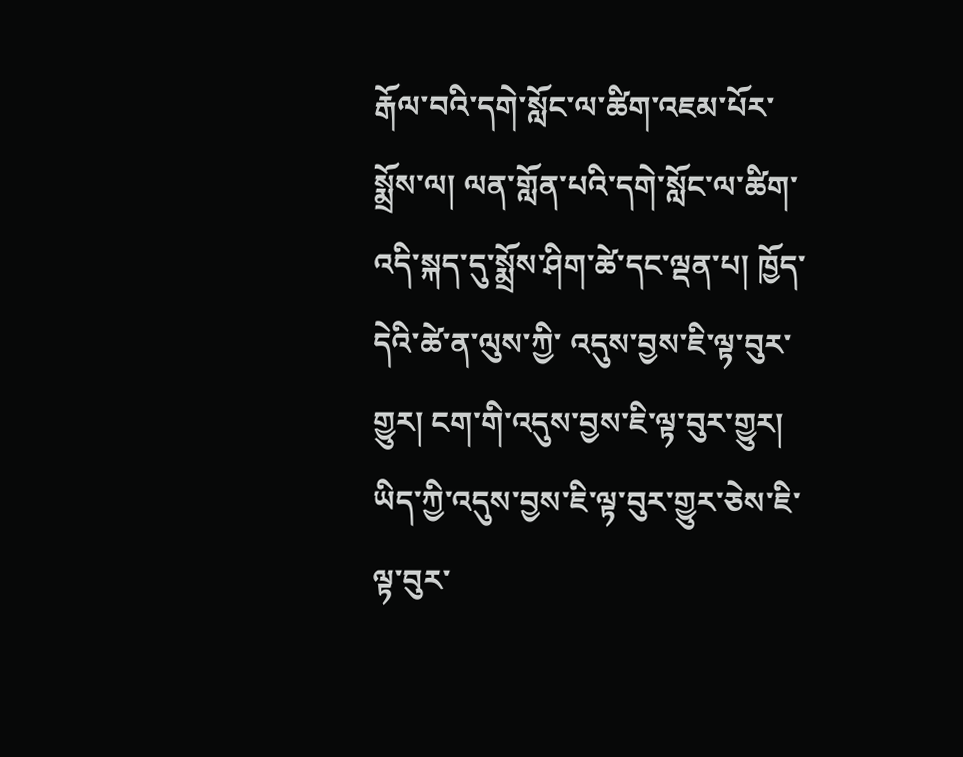རྒོལ་བའི་དགེ་སློང་ལ་ཚིག་འཇམ་པོར་སྨྲོས་ལ། ལན་གློན་པའི་དགེ་སློང་ལ་ཚིག་འདི་སྐད་དུ་སྨྲོས་ཤིག་ཚེ་དང་ལྡན་པ། ཁྱོད་དེའི་ཚེ་ན་ལུས་ཀྱི་ འདུས་བྱས་ཇི་ལྟ་བུར་གྱུར། ངག་གི་འདུས་བྱས་ཇི་ལྟ་བུར་གྱུར། ཡིད་ཀྱི་འདུས་བྱས་ཇི་ལྟ་བུར་གྱུར་ཅེས་ཇི་ལྟ་བུར་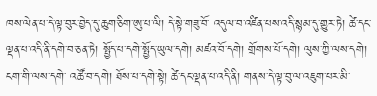ཁས་ལེན་པ་དེ་ལྟ་བུར་བྱེད་དུ་ཆུག་ཅིག་ཨུ་པ་ལི། དེ་སྟེ་གཟུ་བོ་ འདུལ་བ་འཛིན་པས་འདི་སྙམ་དུ་གྱུར་ཏེ། ཚེ་དང་ལྡན་པ་འདི་ནི་དགེ་བ་ཅན་ཏེ། སྤྱོད་པ་དགེ་སྤྱོད་ཡུལ་དགེ། མཛའ་བོ་དགེ། གྲོགས་པོ་དགེ། ལུས་ཀྱི་ལས་དགེ། ངག་གི་ལས་དགེ་ འཚོ་བ་དགེ། ཐོས་པ་དགེ་སྟེ། ཚེ་དང་ལྡན་པ་འདི་ནི། གནས་དེ་ལྟ་བུ་ལ་འཇུག་པར་མི་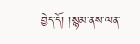བྱེད་དོ། །སྙམ་ནས་ལན་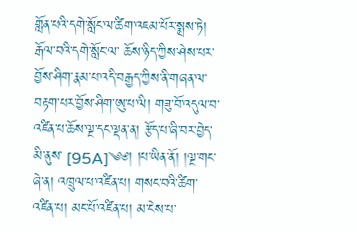གློན་པའི་དགེ་སློང་ལ་ཚིག་འཇམ་པོར་སྨྲས་ཏེ། རྒོལ་བའི་དགེ་སློང་ལ་ ཆོས་ཉིད་ཀྱིས་ཤེས་པར་བྱོས་ཤིག་རྣམ་པ་འདི་བརྒྱད་ཀྱིས་ནི་གཞན་ལ་བརྟག་པར་བྱོས་ཤིག་ཨུ་པ་ལི། གཟུ་བོ་འདུལ་བ་འཛིན་པ་ཆོས་ལྔ་དང་ལྡན་ན། རྩོད་པ་ཞི་བར་བྱེད་མི་ནུས་ [95A]༄༅། །པ་ཡིན་ནོ། །ལྔ་གང་ཞེ་ན། འཁྲུལ་པ་འཛིན་པ། གསང་བའི་ཚིག་འཛིན་པ། མང་པོ་འཛིན་པ། མ་ངེས་པ་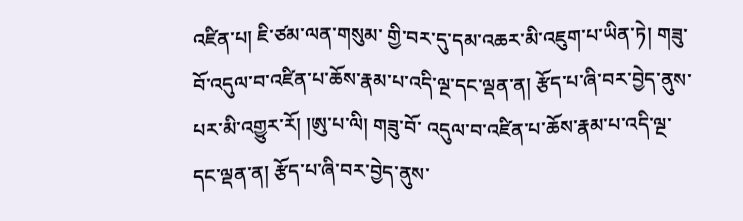འཛིན་པ། ཇི་ཙམ་ལན་གསུམ་ གྱི་བར་དུ་དམ་འཆར་མི་འཇུག་པ་ཡིན་ཏེ། གཟུ་བོ་འདུལ་བ་འཛིན་པ་ཆོས་རྣམ་པ་འདི་ལྔ་དང་ལྡན་ན། རྩོད་པ་ཞི་བར་བྱེད་ནུས་པར་མི་འགྱུར་རོ། །ཨུ་པ་ལི། གཟུ་བོ་ འདུལ་བ་འཛིན་པ་ཆོས་རྣམ་པ་འདི་ལྔ་དང་ལྡན་ན། རྩོད་པ་ཞི་བར་བྱེད་ནུས་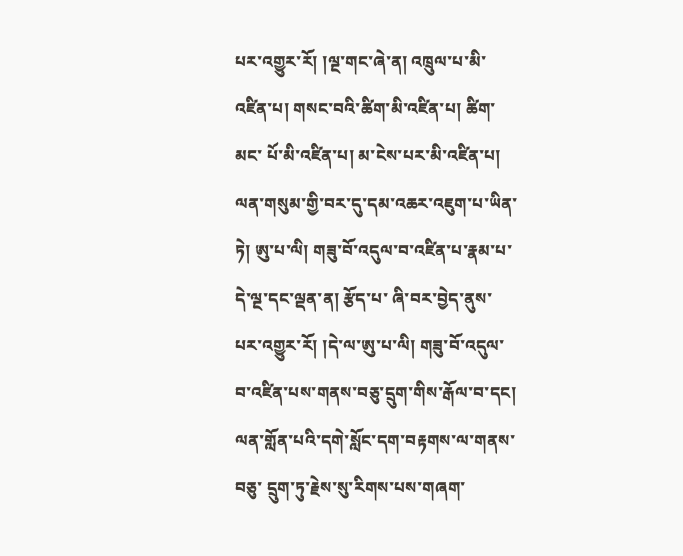པར་འགྱུར་རོ། །ལྔ་གང་ཞེ་ན། འཁྲུལ་པ་མི་འཛིན་པ། གསང་བའི་ཚིག་མི་འཛིན་པ། ཚིག་མང་ པོ་མི་འཛིན་པ། མ་ངེས་པར་མི་འཛིན་པ། ལན་གསུམ་གྱི་བར་དུ་དམ་འཆར་འཇུག་པ་ཡིན་ཏེ། ཨུ་པ་ལི། གཟུ་བོ་འདུལ་བ་འཛིན་པ་རྣམ་པ་དེ་ལྔ་དང་ལྡན་ན། རྩོད་པ་ ཞི་བར་བྱེད་ནུས་པར་འགྱུར་རོ། །དེ་ལ་ཨུ་པ་ལི། གཟུ་བོ་འདུལ་བ་འཛིན་པས་གནས་བཅུ་དྲུག་གིས་རྒོལ་བ་དང། ལན་གློན་པའི་དགེ་སློང་དག་བརྟགས་ལ་གནས་བཅུ་ དྲུག་ཏུ་རྗེས་སུ་རིགས་པས་གཞག་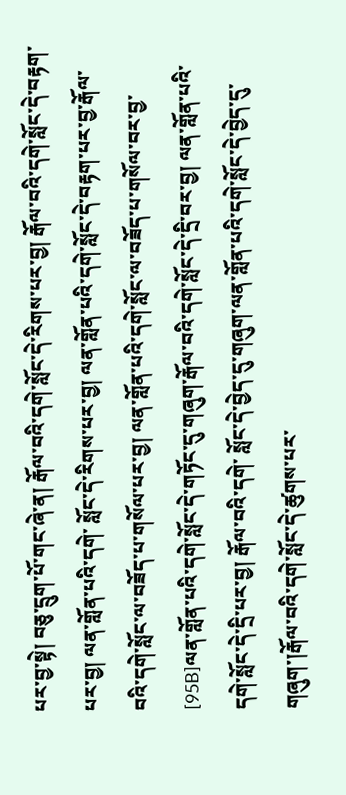པར་བྱ་སྟེ། བཅུ་དྲུག་པོ་གང་ཞེ་ན། རྒོལ་བའི་དགེ་སློང་དེ་རིགས་པར་བྱ། རྒོལ་བའི་དགེ་སློང་དེ་བརྟག་པར་བྱ། ལན་གློན་པའི་དགེ་ སློང་དེ་རིགས་པར་བྱ། ལན་གློན་པའི་དགེ་སློང་དེ་བརྟག་པར་བྱ་རྒོལ་བའི་དགེ་སློང་ལ་བཟོད་པ་གསོལ་པར་བྱ། ལན་གློན་པའི་དགེ་སློང་ལ་བཟོད་པ་གསོལ་བར་བྱ་ [95B]ལན་གློན་པའི་དགེ་སློང་དེ་གཏོང་དུ་གཞུག་རྒོལ་བའི་དགེ་སློང་དེ་དྲི་བར་བྱ། ལན་གློན་པའི་དགེ་སློང་དེ་དྲི་པར་བྱ། རྒོལ་བའི་དགེ་ སློང་དེ་བྱེད་དུ་གཞུག་ལན་གློན་པའི་དགེ་སློང་དེ་བྱེད་དུ་གཞུག་།རྒོལ་བའི་དགེ་སློང་དེ་ཚུགས་པར་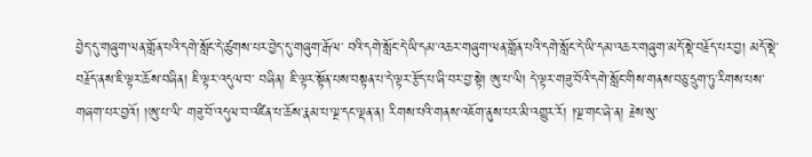བྱེད་དུ་གཞུག་ལན་གློན་པའི་དགེ་སློང་དེ་ཚུགས་པར་བྱེད་དུ་གཞུག་རྒོལ་ བའི་དགེ་སློང་དེ་ཡི་དམ་འཆར་གཞུག་ལན་གློན་པའི་དགེ་སློང་དེ་ཡི་དམ་འཆར་གཞུག་མདོ་སྡེ་བརྗོད་པར་བྱ། མདོ་སྡེ་བརྗོད་ནས་ཇི་ལྟར་ཆོས་བཞིན། ཇི་ལྟར་འདུལ་བ་ བཞིན། ཇི་ལྟར་སྟོན་པས་བསྟན་པ་དེ་ལྟར་རྩོད་པ་ཞི་བར་བྱ་སྟེ། ཨུ་པ་ལི། དེ་ལྟར་གཟུ་བོའི་དགེ་སློང་གིས་གནས་བཅུ་དྲུག་ཏུ་རིགས་པས་གཞག་པར་བྱའོ། །ཨུ་པ་ལི་ གཟུ་བོ་འདུལ་བ་འཛིན་པ་ཆོས་རྣམ་པ་ལྔ་དང་ལྡན་ན། རིགས་པའི་གནས་འཇོག་ནུས་པར་མི་འགྱུར་རོ། །ལྔ་གང་ཞེ་ན། རྗེས་སུ་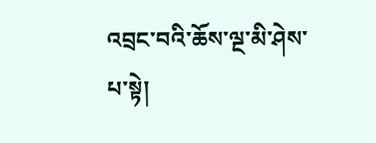འབྲང་བའི་ཆོས་ལྔ་མི་ཤེས་པ་སྟེ།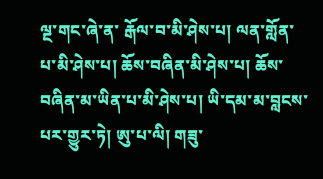ལྔ་གང་ཞེ་ན་ རྒོལ་བ་མི་ཤེས་པ། ལན་གློན་པ་མི་ཤེས་པ། ཆོས་བཞིན་མི་ཤེས་པ། ཆོས་བཞིན་མ་ཡིན་པ་མི་ཤེས་པ། ཡི་དམ་མ་བླངས་པར་གྱུར་ཏེ། ཨུ་པ་ལི། གཟུ་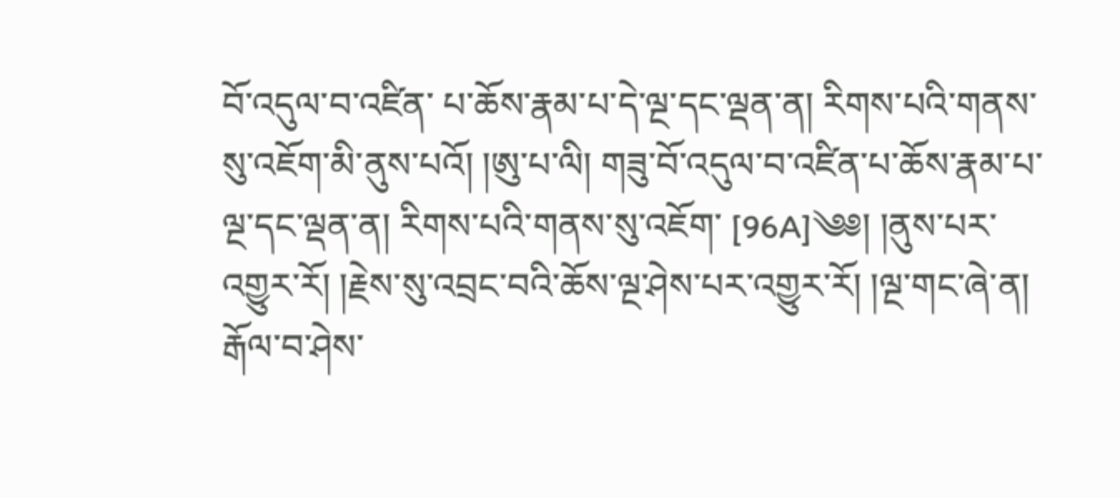བོ་འདུལ་བ་འཛིན་ པ་ཆོས་རྣམ་པ་དེ་ལྔ་དང་ལྡན་ན། རིགས་པའི་གནས་སུ་འཇོག་མི་ནུས་པའོ། །ཨུ་པ་ལི། གཟུ་བོ་འདུལ་བ་འཛིན་པ་ཆོས་རྣམ་པ་ལྔ་དང་ལྡན་ན། རིགས་པའི་གནས་སུ་འཇོག་ [96A]༄༅། །ནུས་པར་འགྱུར་རོ། །རྗེས་སུ་འབྲང་བའི་ཆོས་ལྔ་ཤེས་པར་འགྱུར་རོ། །ལྔ་གང་ཞེ་ན། རྒོལ་བ་ཤེས་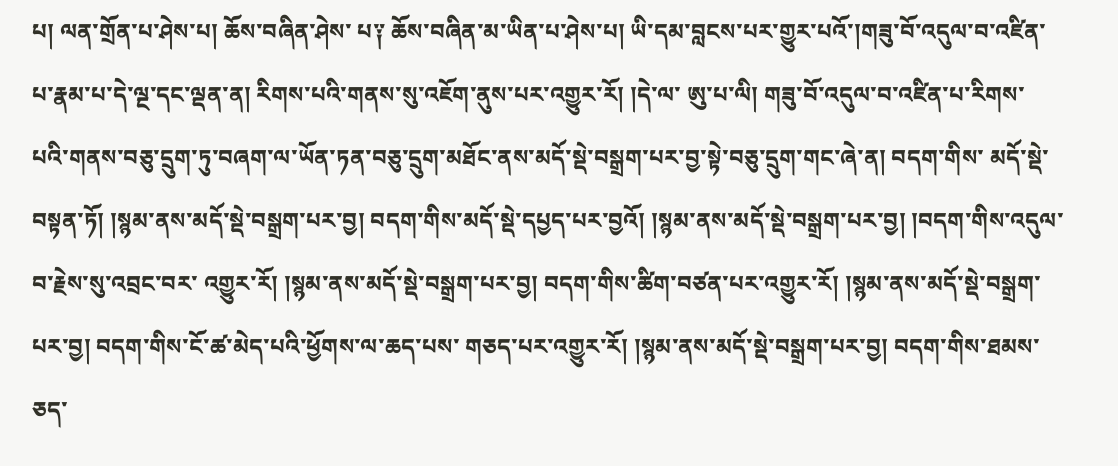པ། ལན་གྲོན་པ་ཤེས་པ། ཆོས་བཞིན་ཤེས་ པ༑ ཆོས་བཞིན་མ་ཡིན་པ་ཤེས་པ། ཡི་དམ་བླངས་པར་གྱུར་པའོ་།གཟུ་བོ་འདུལ་བ་འཛིན་པ་རྣམ་པ་དེ་ལྔ་དང་ལྡན་ན། རིགས་པའི་གནས་སུ་འཇོག་ནུས་པར་འགྱུར་རོ། །དེ་ལ་ ཨུ་པ་ལི། གཟུ་བོ་འདུལ་བ་འཛིན་པ་རིགས་པའི་གནས་བཅུ་དྲུག་ཏུ་བཞག་ལ་ཡོན་ཏན་བཅུ་དྲུག་མཐོང་ནས་མདོ་སྡེ་བསྒྲག་པར་བྱ་སྟེ་བཅུ་དྲུག་གང་ཞེ་ན། བདག་གིས་ མདོ་སྡེ་བསྟན་ཏོ། །སྙམ་ནས་མདོ་སྡེ་བསྒྲག་པར་བྱ། བདག་གིས་མདོ་སྡེ་དཔྱད་པར་བྱའོ། །སྙམ་ནས་མདོ་སྡེ་བསྒྲག་པར་བྱ། །བདག་གིས་འདུལ་བ་རྗེས་སུ་འབྲང་བར་ འགྱུར་རོ། །སྙམ་ནས་མདོ་སྡེ་བསྒྲག་པར་བྱ། བདག་གིས་ཚིག་བཙན་པར་འགྱུར་རོ། །སྙམ་ནས་མདོ་སྡེ་བསྒྲག་པར་བྱ། བདག་གིས་ངོ་ཚ་མེད་པའི་ཕྱོགས་ལ་ཆད་པས་ གཅད་པར་འགྱུར་རོ། །སྙམ་ནས་མདོ་སྡེ་བསྒྲག་པར་བྱ། བདག་གིས་ཐམས་ཅད་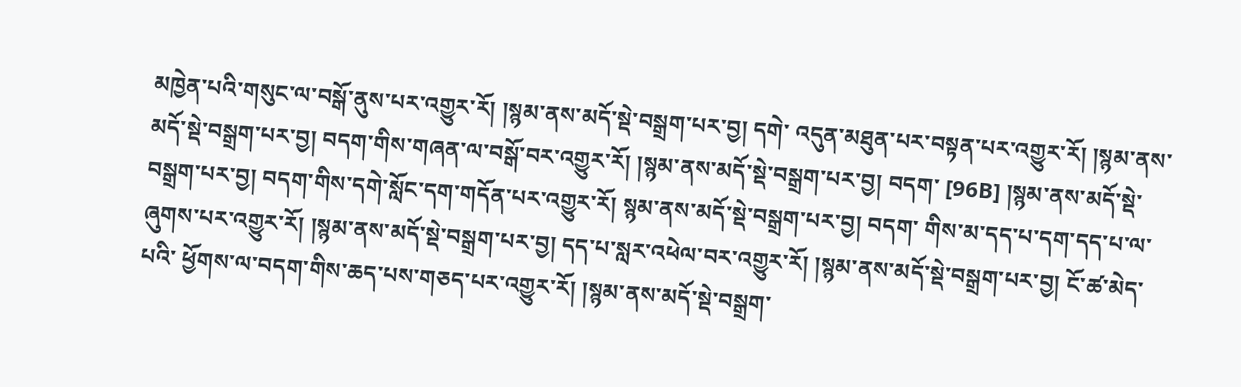མཁྱེན་པའི་གསུང་ལ་བསྒོ་ནུས་པར་འགྱུར་རོ། །སྙམ་ནས་མདོ་སྡེ་བསྒྲག་པར་བྱ། དགེ་ འདུན་མཐུན་པར་བསྟན་པར་འགྱུར་རོ། །སྙམ་ནས་མདོ་སྡེ་བསྒྲག་པར་བྱ། བདག་གིས་གཞན་ལ་བསྒོ་བར་འགྱུར་རོ། །སྙམ་ནས་མདོ་སྡེ་བསྒྲག་པར་བྱ། བདག་ [96B] །སྙམ་ནས་མདོ་སྡེ་བསྒྲག་པར་བྱ། བདག་གིས་དགེ་སློང་དག་གདོན་པར་འགྱུར་རོ། སྙམ་ནས་མདོ་སྡེ་བསྒྲག་པར་བྱ། བདག་ གིས་མ་དད་པ་དག་དད་པ་ལ་ཞུགས་པར་འགྱུར་རོ། །སྙམ་ནས་མདོ་སྡེ་བསྒྲག་པར་བྱ། དད་པ་སླར་འཕེལ་བར་འགྱུར་རོ། །སྙམ་ནས་མདོ་སྡེ་བསྒྲག་པར་བྱ། ངོ་ཚ་མེད་པའི་ ཕྱོགས་ལ་བདག་གིས་ཆད་པས་གཅད་པར་འགྱུར་རོ། །སྙམ་ནས་མདོ་སྡེ་བསྒྲག་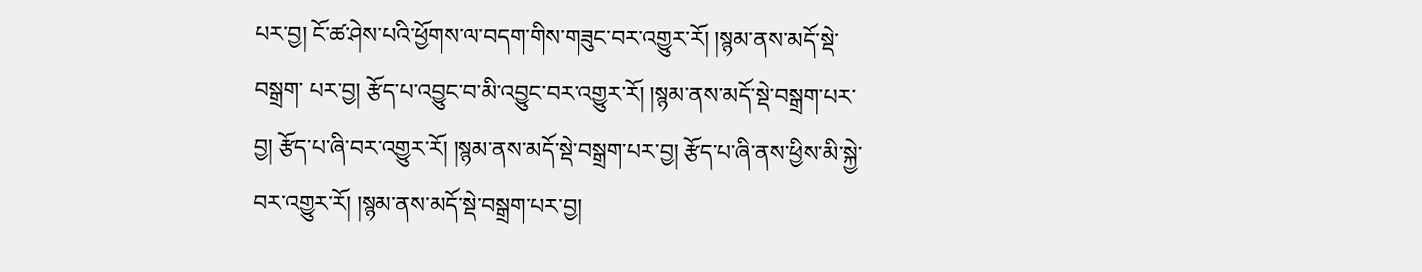པར་བྱ། ངོ་ཚ་ཤེས་པའི་ཕྱོགས་ལ་བདག་གིས་གཟུང་བར་འགྱུར་རོ། །སྙམ་ནས་མདོ་སྡེ་བསྒྲག་ པར་བྱ། རྩོད་པ་འབྱུང་བ་མི་འབྱུང་བར་འགྱུར་རོ། །སྙམ་ནས་མདོ་སྡེ་བསྒྲག་པར་བྱ། རྩོད་པ་ཞི་བར་འགྱུར་རོ། །སྙམ་ནས་མདོ་སྡེ་བསྒྲག་པར་བྱ། རྩོད་པ་ཞི་ནས་ཕྱིས་མི་སྐྱེ་ བར་འགྱུར་རོ། །སྙམ་ནས་མདོ་སྡེ་བསྒྲག་པར་བྱ།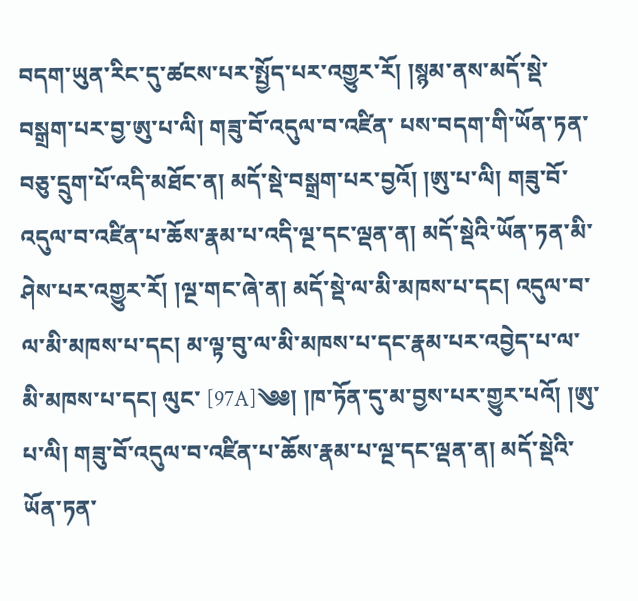བདག་ཡུན་རིང་དུ་ཚངས་པར་སྤྱོད་པར་འགྱུར་རོ། །སྙམ་ནས་མདོ་སྡེ་བསྒྲག་པར་བྱ་ཨུ་པ་ལི། གཟུ་བོ་འདུལ་བ་འཛིན་ པས་བདག་གི་ཡོན་ཏན་བཅུ་དྲུག་པོ་འདི་མཐོང་ན། མདོ་སྡེ་བསྒྲག་པར་བྱའོ། །ཨུ་པ་ལི། གཟུ་བོ་འདུལ་བ་འཛིན་པ་ཆོས་རྣམ་པ་འདི་ལྔ་དང་ལྡན་ན། མདོ་སྡེའི་ཡོན་ཏན་མི་ ཤེས་པར་འགྱུར་རོ། །ལྔ་གང་ཞེ་ན། མདོ་སྡེ་ལ་མི་མཁས་པ་དང། འདུལ་བ་ལ་མི་མཁས་པ་དང། མ་ལྟ་བུ་ལ་མི་མཁས་པ་དང་རྣམ་པར་འབྱེད་པ་ལ་མི་མཁས་པ་དང། ལུང་ [97A]༄༅། །ཁ་ཏོན་དུ་མ་བྱས་པར་གྱུར་པའོ། །ཨུ་པ་ལི། གཟུ་བོ་འདུལ་བ་འཛིན་པ་ཆོས་རྣམ་པ་ལྔ་དང་ལྡན་ན། མདོ་སྡེའི་ཡོན་ཏན་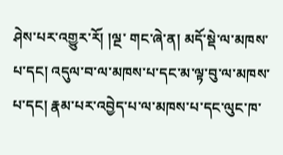ཤེས་པར་འགྱུར་རོ། །ལྔ་ གང་ཞེ་ན། མདོ་སྡེ་ལ་མཁས་པ་དང། འདུལ་བ་ལ་མཁས་པ་དང་མ་ལྟ་བུ་ལ་མཁས་པ་དང། རྣམ་པར་འབྱེད་པ་ལ་མཁས་པ་དང་ལུང་ཁ་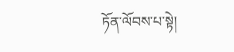ཏོན་ལོབས་པ་སྟེ།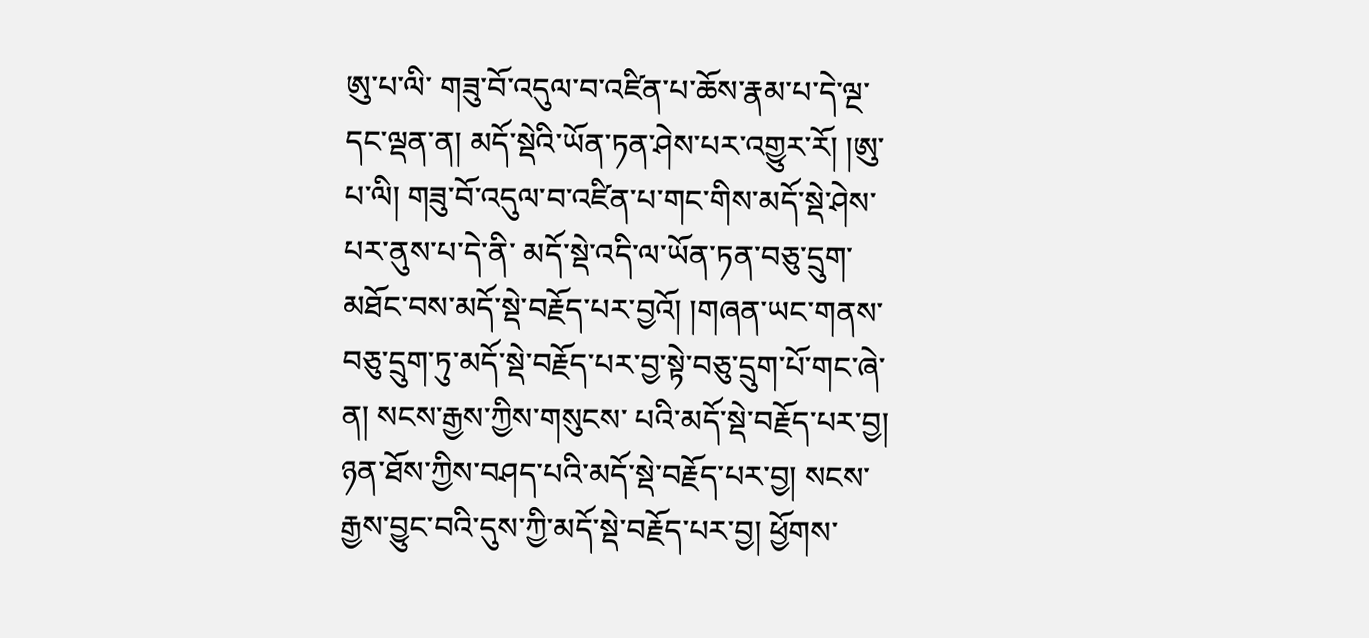ཨུ་པ་ལི་ གཟུ་བོ་འདུལ་བ་འཛིན་པ་ཆོས་རྣམ་པ་དེ་ལྔ་དང་ལྡན་ན། མདོ་སྡེའི་ཡོན་ཏན་ཤེས་པར་འགྱུར་རོ། །ཨུ་པ་ལི། གཟུ་བོ་འདུལ་བ་འཛིན་པ་གང་གིས་མདོ་སྡེ་ཤེས་པར་ནུས་པ་དེ་ནི་ མདོ་སྡེ་འདི་ལ་ཡོན་ཏན་བཅུ་དྲུག་མཐོང་བས་མདོ་སྡེ་བརྗོད་པར་བྱའོ། །གཞན་ཡང་གནས་བཅུ་དྲུག་ཏུ་མདོ་སྡེ་བརྗོད་པར་བྱ་སྟེ་བཅུ་དྲུག་པོ་གང་ཞེ་ན། སངས་རྒྱས་ཀྱིས་གསུངས་ པའི་མདོ་སྡེ་བརྗོད་པར་བྱ། ཉན་ཐོས་ཀྱིས་བཤད་པའི་མདོ་སྡེ་བརྗོད་པར་བྱ། སངས་རྒྱས་བྱུང་བའི་དུས་ཀྱི་མདོ་སྡེ་བརྗོད་པར་བྱ། ཕྱོགས་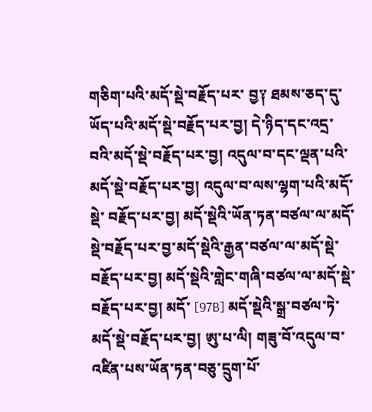གཅིག་པའི་མདོ་སྡེ་བརྗོད་པར་ བྱ༑ ཐམས་ཅད་དུ་ཡོད་པའི་མདོ་སྡེ་བརྗོད་པར་བྱ། དེ་ཉིད་དང་འདྲ་བའི་མདོ་སྡེ་བརྗོད་པར་བྱ། འདུལ་བ་དང་ལྡན་པའི་མདོ་སྡེ་བརྗོད་པར་བྱ། འདུལ་བ་ལས་ལྷག་པའི་མདོ་སྡེ་ བརྗོད་པར་བྱ། མདོ་སྡེའི་ཡོན་ཏན་བཙལ་ལ་མདོ་སྡེ་བརྗོད་པར་བྱ་མདོ་སྡེའི་རྒྱན་བཙལ་ལ་མདོ་སྡེ་བརྗོད་པར་བྱ། མདོ་སྡེའི་གླེང་གཞི་བཙལ་ལ་མདོ་སྡེ་བརྗོད་པར་བྱ། མདོ་ [97B] མདོ་སྡེའི་སྒྲ་བཙལ་ཏེ་མདོ་སྡེ་བརྗོད་པར་བྱ། ཨུ་པ་ལི། གཟུ་བོ་འདུལ་བ་འཛིན་པས་ཡོན་ཏན་བཅུ་དྲུག་པོ་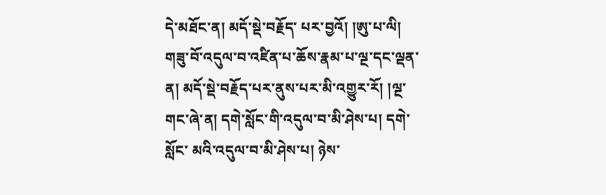དེ་མཐོང་ན། མདོ་སྡེ་བརྗོད་ པར་བྱའོ། །ཨུ་པ་ལི། གཟུ་བོ་འདུལ་བ་འཛིན་པ་ཆོས་རྣམ་པ་ལྔ་དང་ལྡན་ན། མདོ་སྡེ་བརྗོད་པར་ནུས་པར་མི་འགྱུར་རོ། །ལྔ་གང་ཞེ་ན། དགེ་སློང་གི་འདུལ་བ་མི་ཤེས་པ། དགེ་སློང་ མའི་འདུལ་བ་མི་ཤེས་པ། ཉེས་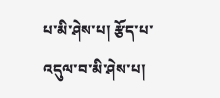པ་མི་ཤེས་པ། རྩོད་པ་འདུལ་བ་མི་ཤེས་པ།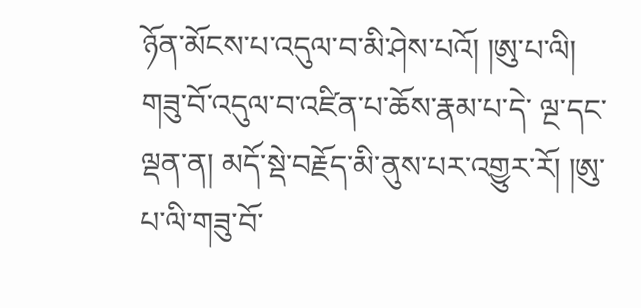ཉོན་མོངས་པ་འདུལ་བ་མི་ཤེས་པའོ། །ཨུ་པ་ལི། གཟུ་བོ་འདུལ་བ་འཛིན་པ་ཆོས་རྣམ་པ་དེ་ ལྔ་དང་ལྡན་ན། མདོ་སྡེ་བརྗོད་མི་ནུས་པར་འགྱུར་རོ། །ཨུ་པ་ལི་གཟུ་བོ་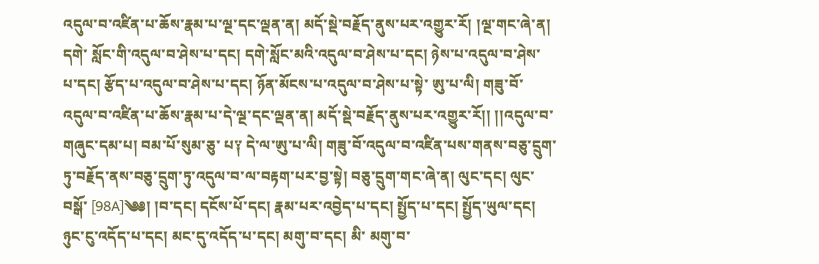འདུལ་བ་འཛིན་པ་ཆོས་རྣམ་པ་ལྔ་དང་ལྡན་ན། མདོ་སྡེ་བརྗོད་ནུས་པར་འགྱུར་རོ། །ལྔ་གང་ཞེ་ན། དགེ་ སློང་གི་འདུལ་བ་ཤེས་པ་དང། དགེ་སློང་མའི་འདུལ་བ་ཤེས་པ་དང། ཉེས་པ་འདུལ་བ་ཤེས་པ་དང། རྩོད་པ་འདུལ་བ་ཤེས་པ་དང། ཉོན་མོངས་པ་འདུལ་བ་ཤེས་པ་སྟེ་ ཨུ་པ་ལི། གཟུ་བོ་འདུལ་བ་འཛིན་པ་ཆོས་རྣམ་པ་དེ་ལྔ་དང་ལྡན་ན། མདོ་སྡེ་བརྗོད་ནུས་པར་འགྱུར་རོ།། །།འདུལ་བ་གཞུང་དམ་པ། བམ་པོ་སུམ་ཅུ་ པ༑ དེ་ལ་ཨུ་པ་ལི། གཟུ་བོ་འདུལ་བ་འཛིན་པས་གནས་བཅུ་དྲུག་ཏུ་བརྗོད་ནས་བཅུ་དྲུག་ཏུ་འདུལ་བ་ལ་བརྟག་པར་བྱ་སྟེ། བཅུ་དྲུག་གང་ཞེ་ན། ལུང་དང། ལུང་བསྒོ་ [98A]༄༅། །བ་དང། དངོས་པོ་དང། རྣམ་པར་འབྱེད་པ་དང། སྤྱོད་པ་དང། སྤྱོད་ཡུལ་དང། ཉུང་ངུ་འདོད་པ་དང། མང་དུ་འདོད་པ་དང། མགུ་བ་དང། མི་ མགུ་བ་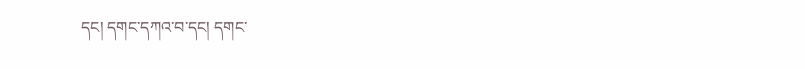དང། དགང་དཀའ་བ་དང། དགང་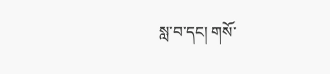སླ་བ་དང། གསོ་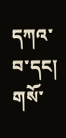དཀའ་བ་དང། གསོ་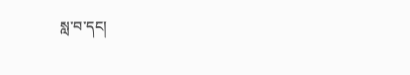སླ་བ་དང།